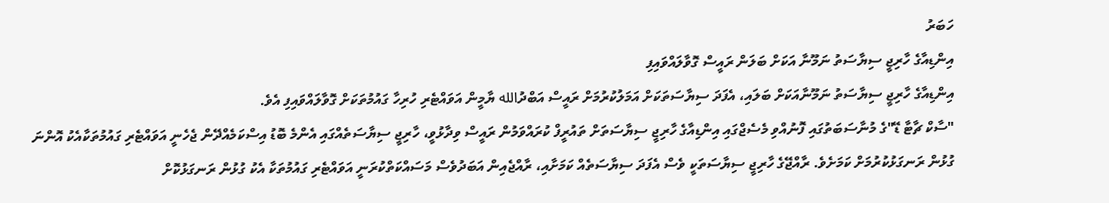ހަބަރު
އިންޑިއާގެ ހާރިޖީ ސިޔާސަތު ނަމޫނާ އަކަށް ބަލަން ރައީސް ގޮވާލައްވައިފި
އިންޑިއާގެ ހާރިޖީ ސިޔާސަތު ނަމޫނާއަކަށް ބަލައި، އެފަދަ ސިޔާސަތަކަށް އަމަލުކުރުމަށް ރައީސް އަބްދުالله ޔާމީން އަވައްޓެރި ހުރިހާ ގައުމުތަކަށް ގޮވާލައްވައިފި އެވެ.
"ސާކް ޗާޓާ ޑޭ"ގެ މުނާސަބަތުގައި ފޮނުއްވި މެސެޖްގައި އިންޑިއާގެ ހާރިޖީ ސިޔާސަތަށް ތައުރީފް ކުރައްވަމުން ރައީސް ވިދާޅުވީ، ހާރިޖީ ސިޔާސަތެއްގައި އެންމެ ބޮޑު އިސްކަމެއްދޭން ޖެހެނީ އަވައްޓެރި ގައުމުތަކާއެކު އޮންނަ ގުޅުން ރަނގަޅުކުރުމަށް ކަމަށެވެ. ރާއްޖޭގެ ހާރިޖީ ސިޔާސަތަކީ ވެސް އެފަދަ ސިޔާސަތެއް ކަމަށާއި، ރާއްޖެއިން އަބަދުވެސް މަސައްކަތްކުރަނީ އަވައްޓެރި ގައުމުތަކާ އެކު ގުޅުން ރަނގަޅުކޮށް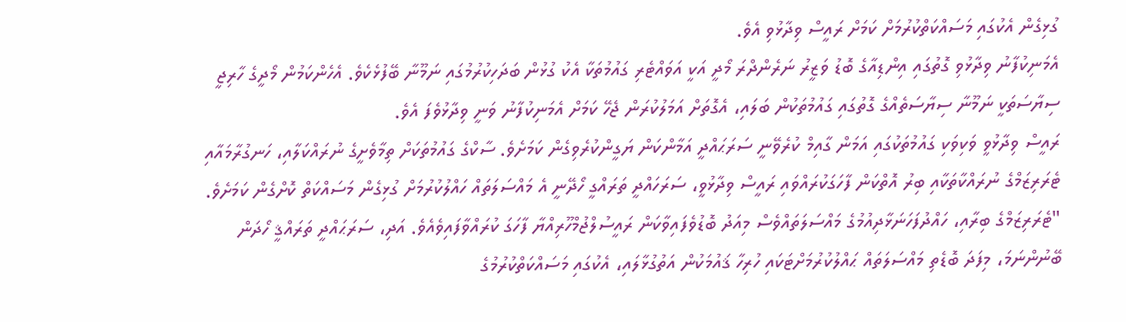ގުޅިގެން އެކުގައި މަސައްކަތްކުރުމަށް ކަމަށް ރައީސް ވިދާޅުވި އެވެ.
އެމަނިކުފާނު ވިދާޅުވި ގޮތުގައި އިންޑިއާގެ ބޮޑު ވަޒީރު ނަރެންދްރަ މޯދީ އަކީ އަވައްޓެރި ގައުމުތަކާ އެކު ގުޅުން ބަދަހިކުރުމުގައި ނަމޫނާ ބޭފުޅެކެވެ. އެހެންކަމުން މޯދީގެ ހާރިޖީ ސިޔާސަތަކީ ނަމޫނާ ސިޔާސަތެއްގެ ގޮތުގައި ގައުމުތަކުން ބަލައި، އެގޮތަށް އަމަލުކުރަން ޖެހޭ ކަމަށް އެމަނިކުފާނު ވަނީ ވިދާޅުވެފަ އެވެ.
ރައީސް ވިދާޅުވީ ވަކިވަކި ގައުމުތަކުގައި އަމަން ގާއިމް ކުރެވޭނީ ސަރަޙައްދީ އަމާންކަން ޔަގީންކުރެވިގެން ކަމަށެވެ. ސާކްގެ ގައުމުތަކަށް ތިމާވެށީގެ ނުރައްކަލާއި، ހަނގުރާމައާއި ޓެރަރިޒަމްގެ ނުރައްކާތަކާއި ބިރު އޮތްކަން ފާހަގަކުރައްވައި ރައީސް ވިދާޅުވީ، ސަރަހައްދީ ތަރައްގީ ހޯދޭނީ އެ މައްސަލަތައް ހައްލުކުރުމަށް ގުޅިގެން މަސައްކަތް ކޮށްގެން ކަމަށެވެ.
"ޓެރަރިޒަމްގެ ބިރާއި، ހައްދުފަހަނަޅާދިއުމުގެ މައްސަލަތައްވެސް މިއަދު ބޮޑުވެފައިވާކަން ރައީސުލްޖުމްހޫރިއްޔާ ފާހަގަ ކުރައްވާފައިވެއެވެ. އަދި، ސަރަޙައްދީ ތަރައްޤީ ހޯދަން ބޭނުންނަމަ، މިފަދަ ބޮޑެތި މައްސަލަތައް ޙައްލުކުރުމަށްޓަކައި ހުރިހާ ޤައުމަކުން އަތުގުޅާލައި، އެކުގައި މަސައްކަތްކުރުމުގެ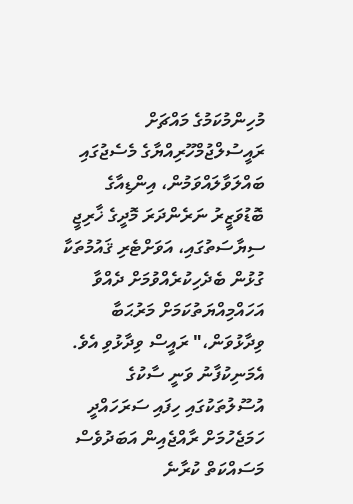މުހިންމުކަމުގެ މައްޗަށް ރައީސުލްޖުމްހޫރިއްޔާގެ މެސެޖުގައި ބައްލަވާލައްވަމުން، އިންޑިއާގެ ބޮޑުވަޒީރު ނަރެންދަރަ މޮދީގެ ޚާރިޖީ ސިޔާސަތުގައި، އަވަށްޓެރި ޤައުމުތަކާ ގުޅުން ބެދެހިކުރެއްވުމަށް ދެއްވާ އަހައްމިއްޔަތުކަމަށް މަރުޙަބާ ވިދާޅުވަން،" ރައީސް ވިދާޅުވި އެވެ.
އެމަނިކުފާނު ވަނީ ސާކުގެ އުސޫލުތަކުގައި ހިފައި ސަރަހައްދީ ހަމަޖެހުމަށް ރާއްޖެއިން އަބަދުވެސް މަސައްކަތް ކުރާނެ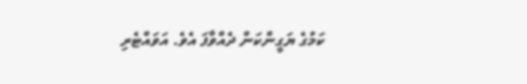ކަމުގެ ޔަގީންކަން ދެއްވާފަ އެވެ. އަވައްޓެރި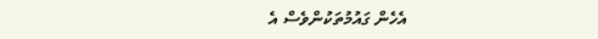އެހެން ގައުމުތަކުންވެސް އެ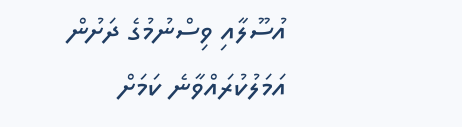އުސޫލާއި ވިސްނުމުގެ ދަށުން އަމަލުކުރައްވާނެ ކަމަށް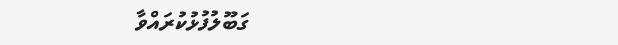ގަބޫލުފުޅުކުރައްވާ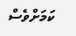ކަމަށްވެސް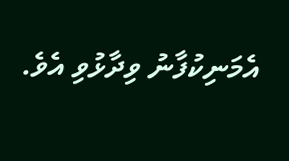އެމަނިކުފާނު ވިދާޅުވި އެވެ.